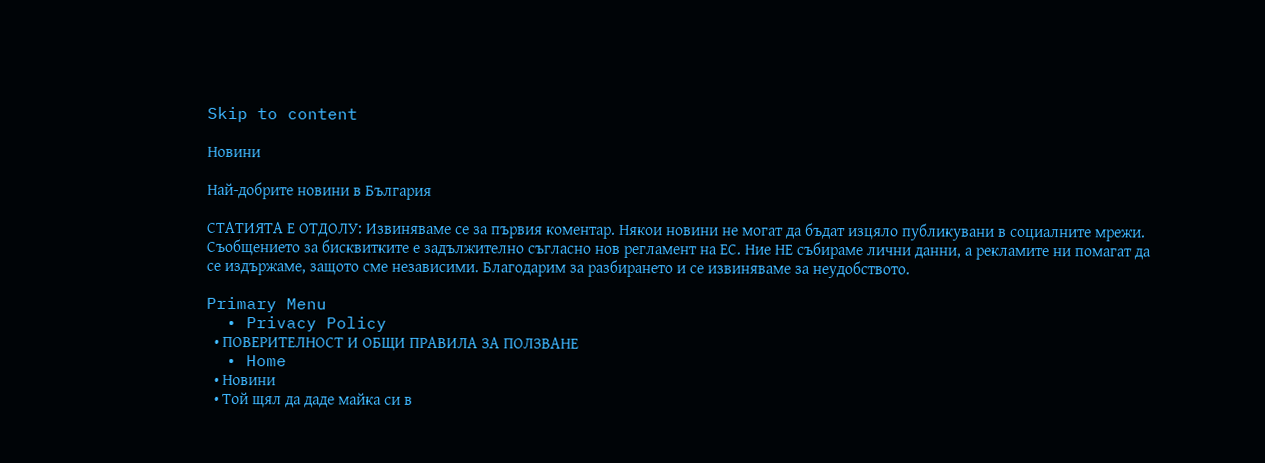Skip to content

Новини

Най-добрите новини в България

СТАТИЯТА Е ОТДОЛУ: Извиняваме се за първия коментар. Някои новини не могат да бъдат изцяло публикувани в социалните мрежи. Съобщението за бисквитките е задължително съгласно нов регламент на ЕС. Ние НЕ събираме лични данни, а рекламите ни помагат да се издържаме, защото сме независими. Благодарим за разбирането и се извиняваме за неудобството.

Primary Menu
  • Privacy Policy
  • ПОВЕРИТЕЛНОСТ И ОБЩИ ПРАВИЛА ЗА ПОЛЗВАНЕ
  • Home
  • Новини
  • Той щял да даде майка си в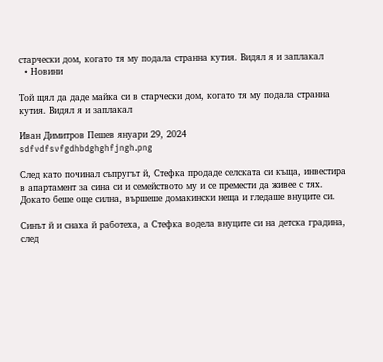старчески дом, когато тя му подала странна кутия. Видял я и заплакал
  • Новини

Той щял да даде майка си в старчески дом, когато тя му подала странна кутия. Видял я и заплакал

Иван Димитров Пешев януари 29, 2024
sdfvdfsvfgdhbdghghfjngh.png

След като починал съпругът й, Стефка продаде селската си къща, инвестира в апартамент за сина си и семейството му и се премести да живее с тях. Докато беше още силна, вършеше домакински неща и гледаше внуците си.

Синът й и снаха й работеха, а Стефка водела внуците си на детска градина, след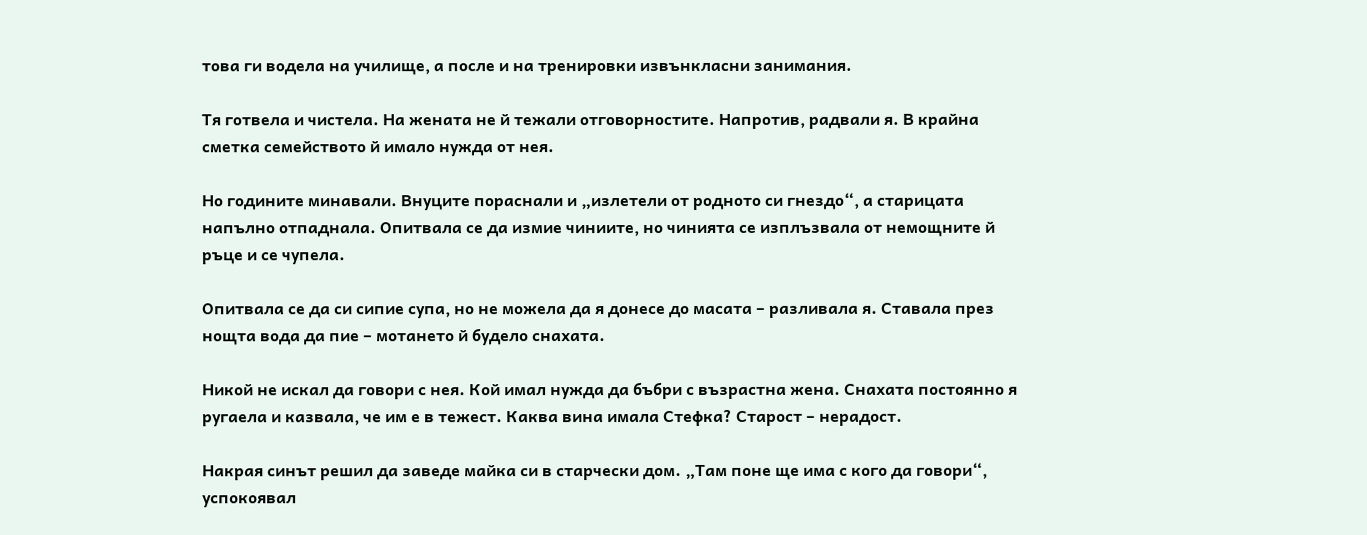това ги водела на училище, а после и на тренировки извънкласни занимания.

Тя готвела и чистела. На жената не й тежали отговорностите. Напротив, радвали я. В крайна сметка семейството й имало нужда от нея.

Но годините минавали. Внуците пораснали и „излетели от родното си гнездо“, а старицата напълно отпаднала. Опитвала се да измие чиниите, но чинията се изплъзвала от немощните й ръце и се чупела.

Опитвала се да си сипие супа, но не можела да я донесе до масата – разливала я. Ставала през нощта вода да пие – мотането й будело снахата.

Никой не искал да говори с нея. Кой имал нужда да бъбри с възрастна жена. Снахата постоянно я ругаела и казвала, че им е в тежест. Каква вина имала Стефка? Старост – нерадост.

Накрая синът решил да заведе майка си в старчески дом. „Там поне ще има с кого да говори“, успокоявал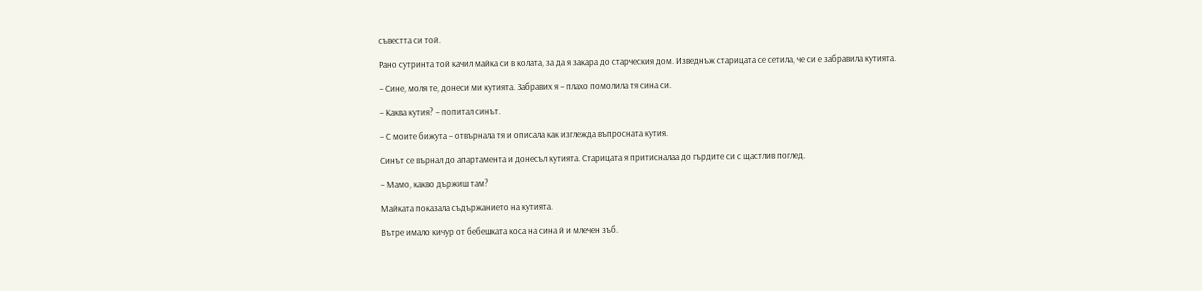съвестта си той.

Рано сутринта той качил майка си в колата, за да я закара до старческия дом. Изведнъж старицата се сетила, че си е забравила кутията.

– Сине, моля те, донеси ми кутията. Забравих я – плахо помолила тя сина си.

– Каква кутия? – попитал синът.

– С моите бижута – отвърнала тя и описала как изглежда въпросната кутия.

Синът се върнал до апартамента и донесъл кутията. Старицата я притисналаа до гърдите си с щастлив поглед.

– Мамо, какво държиш там?

Майката показала съдържанието на кутията.

Вътре имало кичур от бебешката коса на сина й и млечен зъб.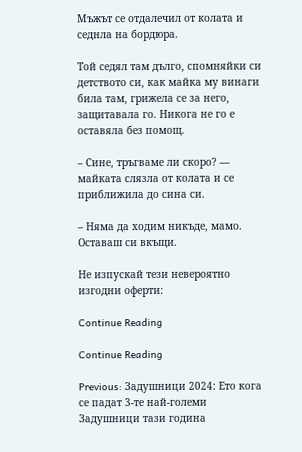Мъжът се отдалечил от колата и седнла на бордюра.

Той седял там дълго, спомняйки си детството си, как майка му винаги била там, грижела се за него, защитавала го. Никога не го е оставяла без помощ.

– Сине, тръгваме ли скоро? — майката слязла от колата и се приближила до сина си.

– Няма да ходим никъде, мамо. Оставаш си вкъщи.

Не изпускай тези невероятно изгодни оферти:

Continue Reading

Continue Reading

Previous: Задушници 2024: Ето кога се падат 3-те най-големи Задушници тази година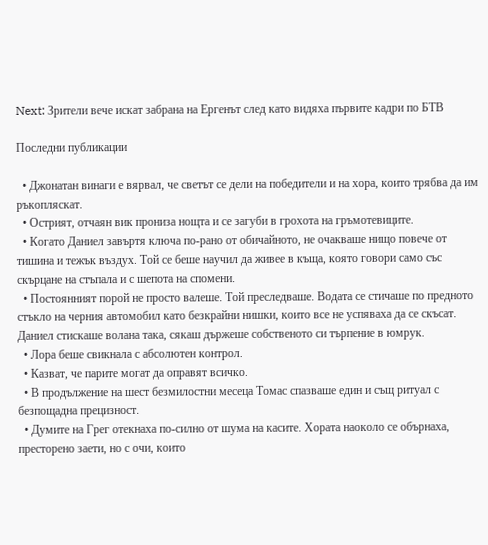Next: Зрители вече искат забрана на Ергенът след като видяха първите кадри по БТВ

Последни публикации

  • Джонатан винаги е вярвал, че светът се дели на победители и на хора, които трябва да им ръкопляскат.
  • Острият, отчаян вик прониза нощта и се загуби в грохота на гръмотевиците.
  • Когато Даниел завъртя ключа по-рано от обичайното, не очакваше нищо повече от тишина и тежък въздух. Той се беше научил да живее в къща, която говори само със скърцане на стъпала и с шепота на спомени.
  • Постоянният порой не просто валеше. Той преследваше. Водата се стичаше по предното стъкло на черния автомобил като безкрайни нишки, които все не успяваха да се скъсат. Даниел стискаше волана така, сякаш държеше собственото си търпение в юмрук.
  • Лора беше свикнала с абсолютен контрол.
  • Казват, че парите могат да оправят всичко.
  • В продължение на шест безмилостни месеца Томас спазваше един и същ ритуал с безпощадна прецизност.
  • Думите на Грег отекнаха по-силно от шума на касите. Хората наоколо се обърнаха, престорено заети, но с очи, които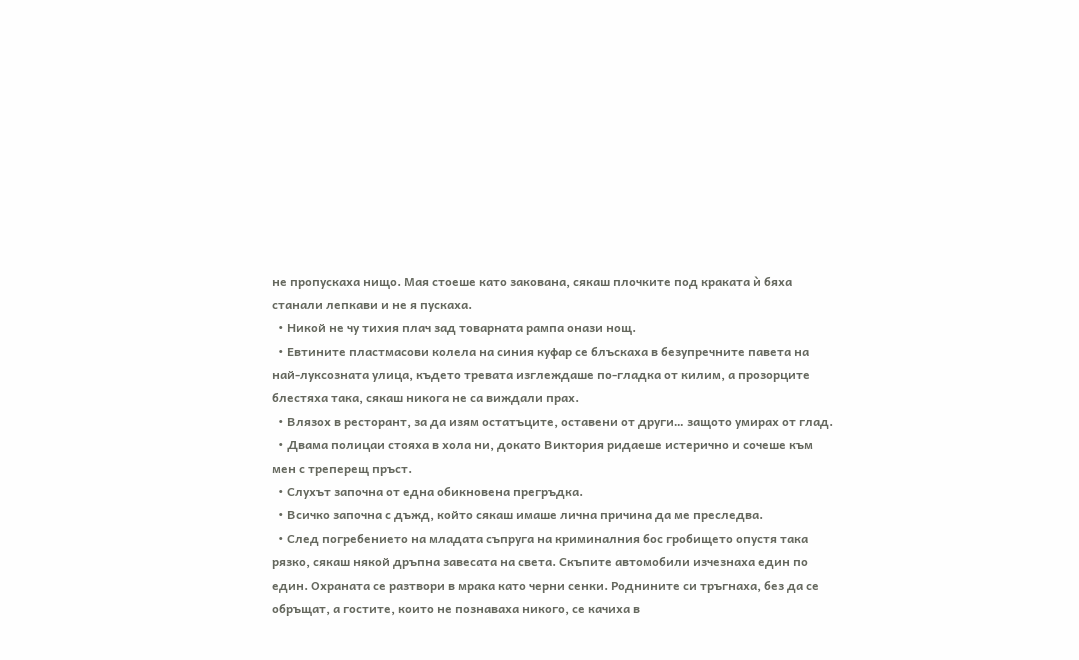не пропускаха нищо. Мая стоеше като закована, сякаш плочките под краката ѝ бяха станали лепкави и не я пускаха.
  • Никой не чу тихия плач зад товарната рампа онази нощ.
  • Евтините пластмасови колела на синия куфар се блъскаха в безупречните павета на най-луксозната улица, където тревата изглеждаше по-гладка от килим, а прозорците блестяха така, сякаш никога не са виждали прах.
  • Влязох в ресторант, за да изям остатъците, оставени от други… защото умирах от глад.
  • Двама полицаи стояха в хола ни, докато Виктория ридаеше истерично и сочеше към мен с треперещ пръст.
  • Слухът започна от една обикновена прегръдка.
  • Всичко започна с дъжд, който сякаш имаше лична причина да ме преследва.
  • След погребението на младата съпруга на криминалния бос гробището опустя така рязко, сякаш някой дръпна завесата на света. Скъпите автомобили изчезнаха един по един. Охраната се разтвори в мрака като черни сенки. Роднините си тръгнаха, без да се обръщат, а гостите, които не познаваха никого, се качиха в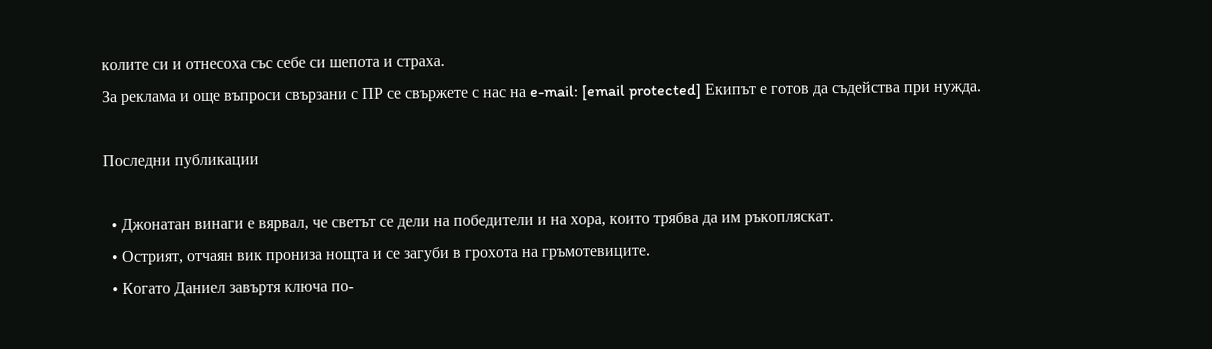колите си и отнесоха със себе си шепота и страха.
За реклама и още въпроси свързани с ПР се свържете с нас на e-mail: [email protected] Екипът е готов да съдейства при нужда.

Последни публикации

  • Джонатан винаги е вярвал, че светът се дели на победители и на хора, които трябва да им ръкопляскат.
  • Острият, отчаян вик прониза нощта и се загуби в грохота на гръмотевиците.
  • Когато Даниел завъртя ключа по-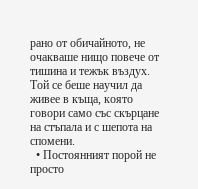рано от обичайното, не очакваше нищо повече от тишина и тежък въздух. Той се беше научил да живее в къща, която говори само със скърцане на стъпала и с шепота на спомени.
  • Постоянният порой не просто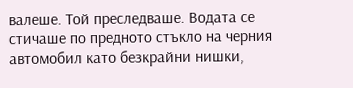валеше. Той преследваше. Водата се стичаше по предното стъкло на черния автомобил като безкрайни нишки,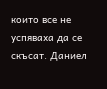които все не успяваха да се скъсат. Даниел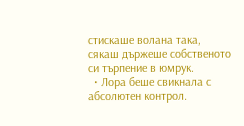стискаше волана така, сякаш държеше собственото си търпение в юмрук.
  • Лора беше свикнала с абсолютен контрол.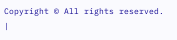Copyright © All rights reserved. |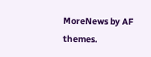MoreNews by AF themes.